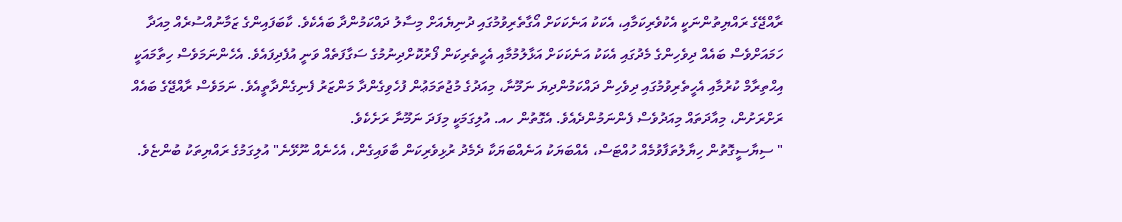ރާއްޖޭގެ ރައްޔިތުންނަކީ އެކުވެރިކަމާއި، އެކަކު އަނެކަކަށް އޯގާތެރިވުމުގައި ދުނިޔެއަށް މިސާލު ދައްކަމުންދާ ބައެކެވެ. ކާބަފައިންގެ ޒަމާނުއްސުރެއް މިއަދާ ހަމައަށްވެސް ބައެއް ދިވެހިންގެ މެދުގައި އެކަކު އަނެކަކަށް އަޅާލުމުމާއި އެހީތެރިކަން ފޯރުކޮށްދިނުމުގެ ސަގާފަތެއް ވަނީ އުފެދިފައެވެ. އެހެންނަމަވެސް ހިތާމައަކީ އިޙްތިރާމް ކުރުމާއި އެހީތެރިވުމުގައި ދިވެހިން ދައްކަމުންދިޔަ ނަމޫނާ، މިއަދުގެ މުޖުތަމަޢުން ފުހެވިގެންދާ މަންޒަރު ފެނިގެންދާތީއެވެ. ނަމަވެސް ރާއްޖޭގެ ބައެއް ރަށްރަށުން، މިއާދަތައް މިއަދުވެސް ފެންނަމުންދެއެވެ. އެގޮތުން ހއ. އުލިގަމަކީ މިފަދަ ނަމޫނާ ރަށެކެވެ.
" ސިޔާސީގޮތުން ހިޔާލުތަފާވުމެއް ހުއްޓަސް، އެއްބަޔަކު އަނެއްބަޔަކާ ދެމެދު ރުޅިވެރިކަން ބާވައިގެން، އެހެނެއް ނޫޅޭނެ" އުލިގަމުގެ ރައްޔިތަކު ބުންޏެވެ.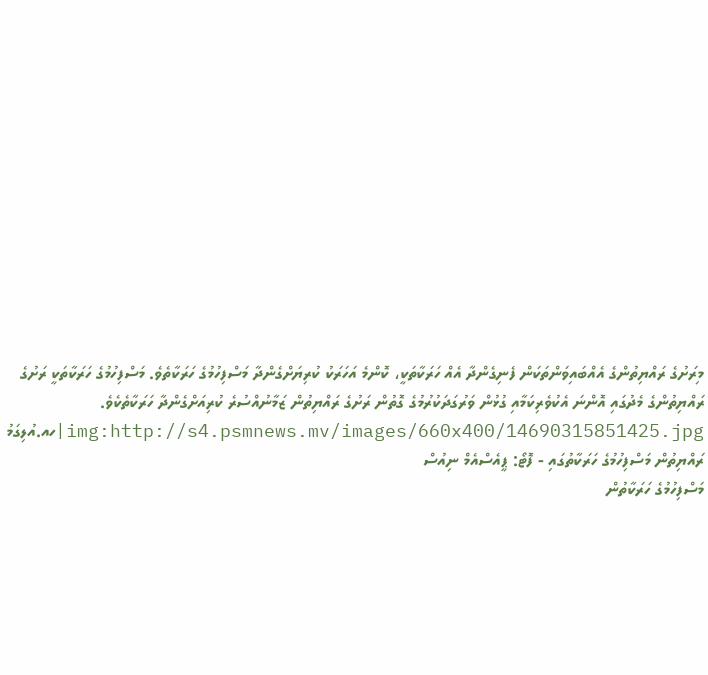މިރަށުގެ ރައްޔިތުންގެ އެއްބައިވަންތަކަން ފެނިގެންދާ އެއް ހަރަކާތަކީ، ކޮންމެ އަހަރަކު ކުރިޔަށްގެންދާ މަސްފިހުމުގެ ހަރަކާތެވެ. މަސްފިހުމުގެ ހަރަކާތަކީ ރަށުގެ ރައްޔިތުންގެ މެދުގައި އޮންނަ އެކުވެރިކަމާއި ގުޅުން ވަރުގަދަކުރުމުގެ ގޮތުން ރަށުގެ ރައްޔިތުން ޒަމާނުއްސުރެ ކުރިއަށްގެންދާ ހަރަކާތެކެވެ. img:http://s4.psmnews.mv/images/660x400/14690315851425.jpg|ހއ.އުލިގަމު ރައްޔިތުން މަސްފިހުމުގެ ހަރަކާތުގައި - ފޮޓޯ: ޕީއެސްއެމް ނިއުސް
މަސްފިހުމުގެ ހަރަކާތުން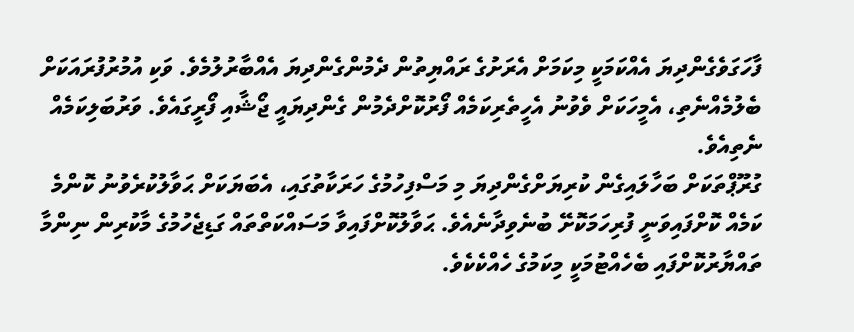ފާހަގަވެގެންދިޔަ އެއްކަމަކީ މިކަމަށް އެރަށުގެ ރައްޔިތުން ދެމުންގެންދިޔަ އެއްބާރުލުމެވެ. ވަކި އުމުރުފުރައަކަށް ބެލުމެއްނެތި، އެމީހަކަށް ވެވުނު އެހީތެރިކަމެއް ފޯރުކޮށްދެމުން ގެންދިޔައީ ޖޯޝާއި ފޯރީގައެވެ. ވަރުބަލިކަމެއް ނެތިއެވެ.
ގުރޫޕްތަކަށް ބަހާލައިގެން ކުރިޔަށްގެންދިޔަ މި މަސްފިހުމުގެ ހަރަކާތުގައި، އެބަޔަކަށް ޙަވާލުކުރެވުނު ކޮންމެ ކަމެއް ކޮށްފައިވަނީ ފުރިހަމަކޮށޭ ބުނެވިދާނެއެވެ. ޙަވާލުކޮށްފައިވާ މަސައްކަތްތައް ގަޑިޖެހުމުގެ މާކުރިން ނިންމާ ތައްޔާރުކޮށްފައި ބެހެއްޓުމަކީ މިކަމުގެ ހެއްކެކެވެ.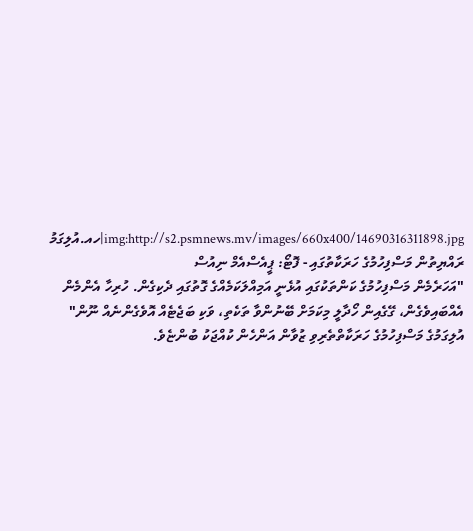img:http://s2.psmnews.mv/images/660x400/14690316311898.jpg|ހއ.އުލިގަމު ރައްޔިތުން މަސްފިހުމުގެ ހަރަކާތުގައި - ފޮޓޯ: ޕީއެސްއެމް ނިއުސް
"އަހަރެމެން މަސްފިހުމުގެ ކަންތަކުގައި އުޅެނީ އަމިއްލަކަމެއްގެ ގޮތުގައި ދެކިގެން. ހުރިހާ އެންމެން އެއްބައިވެގެން، ގޭގެއިން ހޯދާލީ މިކަމަށް ބޭނުންވާ ތަކެތި، ވަކި ބަޖެޓެއް އޮވެގެންނެއް ނޫން" އުލިގަމުގެ މަސްފިހުމުގެ ހަރަކާތްތެރިވި ޒުވާން އަންހެން ކުއްޖަކު ބުންޏެވެ.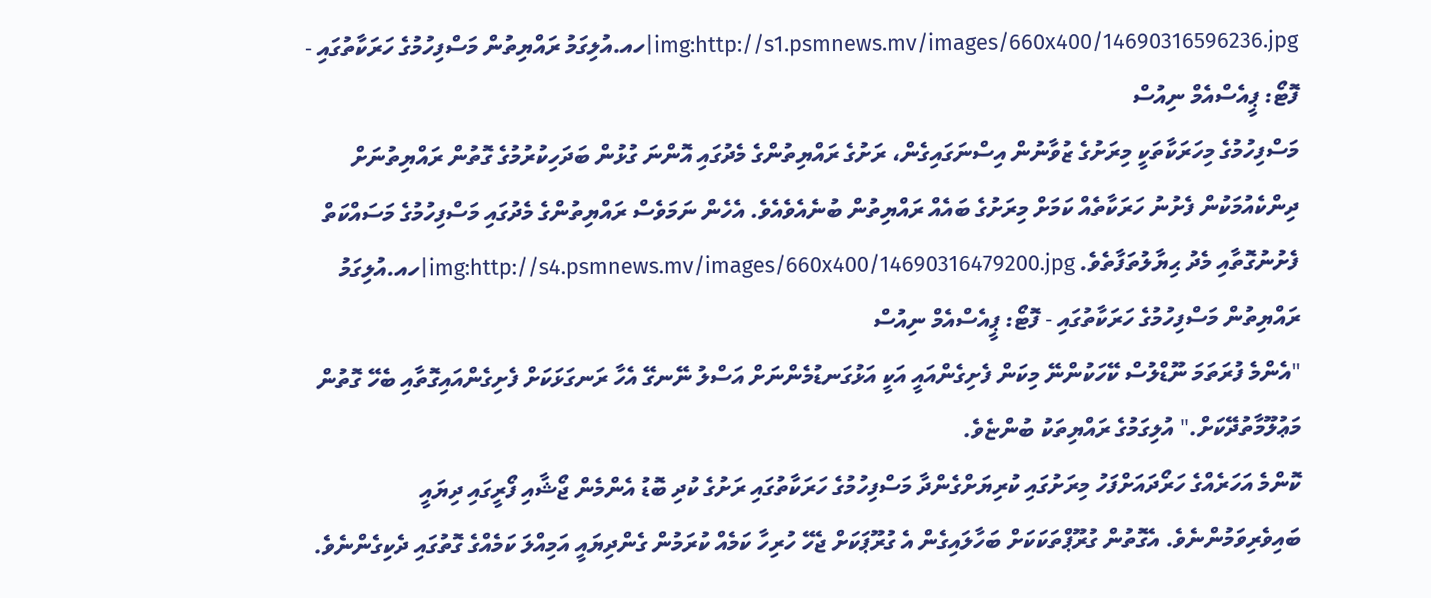img:http://s1.psmnews.mv/images/660x400/14690316596236.jpg|ހއ.އުލިގަމު ރައްޔިތުން މަސްފިހުމުގެ ހަރަކާތުގައި - ފޮޓޯ: ޕީއެސްއެމް ނިއުސް
މަސްފިހުމުގެ މިހަރަކާތަކީ މިރަށުގެ ޒުވާނުން އިސްނަގައިގެން، ރަށުގެ ރައްޔިތުންގެ މެދުގައި އޮންނަ ގުޅުން ބަދަހިކުރުމުގެ ގޮތުން ރައްޔިތުނަށް ދިންކެއުމަކުން ފެށުނު ހަރަކާތެއް ކަމަށް މިރަށުގެ ބައެއް ރައްޔިތުން ބުނެއެވެއެވެ. އެހެން ނަމަވެސް ރައްޔިތުންގެ މެދުގައި މަސްފިހުމުގެ މަސައްކަތް ފެށުނުގޮތާއި މެދު ޙިޔާލުތަފާތެވެ. img:http://s4.psmnews.mv/images/660x400/14690316479200.jpg|ހއ.އުލިގަމު ރައްޔިތުން މަސްފިހުމުގެ ހަރަކާތުގައި - ފޮޓޯ: ޕީއެސްއެމް ނިއުސް
"އެންމެ ފުރަތަމަ ނޫޑްލުސް ކޭހަކުންނޭ މިކަން ފެށިގެންއައީ އަކީ އަޅުގަނޑުމެންނަށް އަސްލު ނޭނގޭ އެހާ ރަނގަޅަކަށް ފެށިގެންއައިގޮތާއި ބެހޭ ގޮތުން މަޢުލޫމާތުދޭކަށް." އުލިގަމުގެ ރައްޔިތަކު ބުންޏެވެ.
ކޮންމެ އަހަރެއްގެ ހަރޯދައަށްފަހު މިރަށުގައި ކުރިޔަށްގެންދާ މަސްފިހުމުގެ ހަރަކާތުގައި ރަށުގެ ކުދި ބޮޑު އެންމެން ޖޯޝާއި ފޯރީގައި ދިޔައީ ބައިވެރިވަމުންނެވެ. އެގޮތުން ގުރޫޕްތަކަކަށް ބަހާލައިގެން އެ ގުރޫޕަކަށް ޖެހޭ ހުރިހާ ކަމެއް ކުރަމުން ގެންދިޔައީ އަމިއްލަ ކަމެއްގެ ގޮތުގައި ދެކިގެންނެވެ.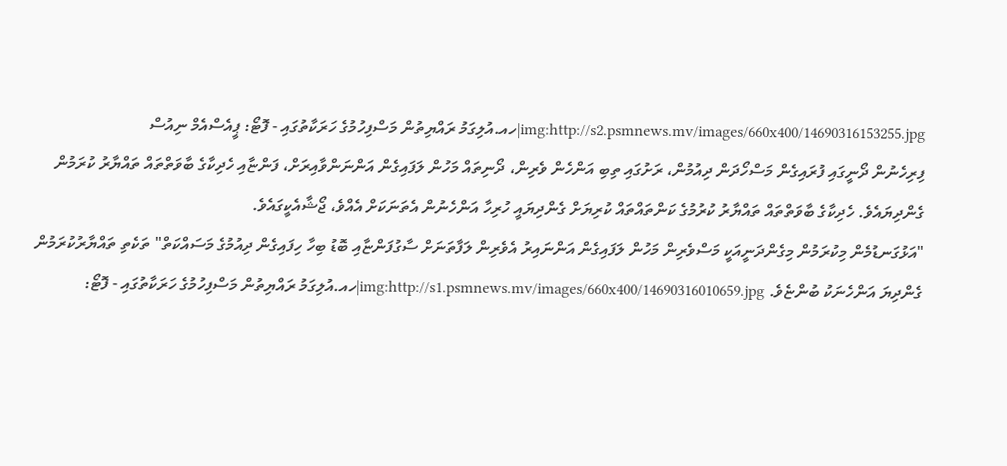img:http://s2.psmnews.mv/images/660x400/14690316153255.jpg|ހއ.އުލިގަމު ރައްޔިތުން މަސްފިހުމުގެ ހަރަކާތުގައި - ފޮޓޯ: ޕީއެސްއެމް ނިއުސް
ފިރިހެނުން ދޯނީގައި ފުރައިގެން މަސްހޯދަން ދިއުމުން، ރަށުގައި ތިބި އަންހެން ވެރިން، ދޯނިތައް މަހުން ލަފައިގެން އަންނަންވާއިރަށް، ފަންޏާއި ހެދިކާގެ ބާވަތްތައް ތައްޔާރު ކުރަމުން ގެންދިޔައެވެ. ހެދިކާގެ ބާވަތްތައް ތައްޔާރު ކުރުމުގެ ކަންތައްތައް ކުރިޔަށް ގެންދިޔައީ ހުރިހާ އަންހެނުން އެތަނަކަށް އެއްވެ، ޖޯޝާއެކީގައެވެ.
"އަޅުގަނޑުމެން މިކުރަމުން މިގެންދަނީއަކީ މަސްވެރިން މަހުން ލަފައިގެން އަންނައިރު އެވެރިން ލަފާތަނަށް ސާގުފަންޏާއި ބޮޑު ބިހާ ހިފައިގެން ދިއުމުގެ މަސައްކަތް" ތަކެތި ތައްޔާރުކުރަމުން ގެންދިޔަ އަންހެނަކު ބުންޏެވެ. img:http://s1.psmnews.mv/images/660x400/14690316010659.jpg|ހއ.އުލިގަމު ރައްޔިތުން މަސްފިހުމުގެ ހަރަކާތުގައި - ފޮޓޯ: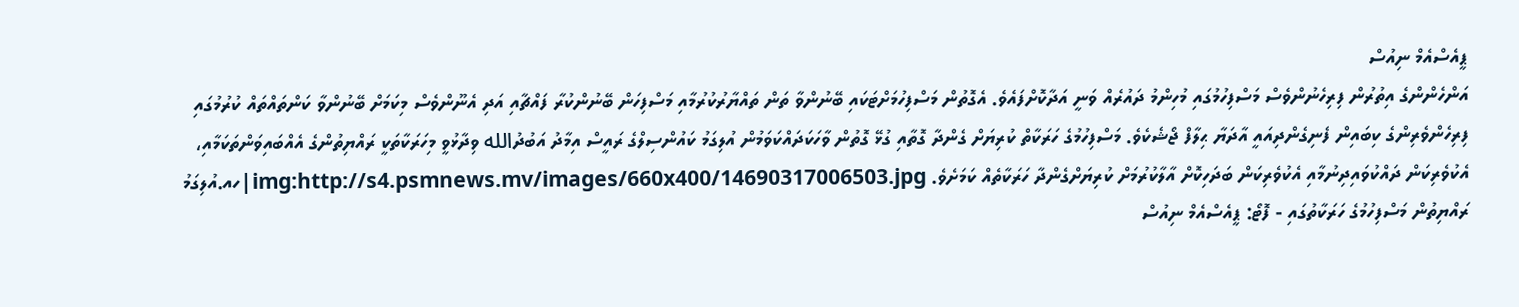ޕީއެސްއެމް ނިއުސް
އަންހެންންގެ އިތުރުން ފިރިހެނުންވެސް މަސްފިހުމުގައި މުހިންމު ދައުރެއް ވަނީ އަދާކޮށްފައެވެ. އެގޮތުން މަސްފިހުމަށްޓަކައި ބޭނުންވާ ތަން ތައްޔާރުކުރުމާއި މަސްފިހަން ބޭނުންކުރާ ފައްޗާއި އަދި އެނޫންވެސް މިކަމަށް ބޭނުންވާ ކަންތައްތައް ކުރުމުގައި ފިރިހެންވެރިންގެ ކިބައިން ފެނިގެންދިއައީ އާދަޔާ ޙިލާފް ޖޯޝެކެވެ. މަސްފިހުމުގެ ހަރަކާތް ކުރިޔަށް ގެންދާ ގޮތާއި ގުޅޭ ގޮތުން ވާހަކަދައްކަވަމުން އުލިގަމު ކައުންސިލްގެ ރައީސް އިމާދު އަބުދުالله ވިދާޅުވީ މިހަރަކާތަކީ ރައްޔިތުންގެ އެއްބައިވަންތަކަމާއި، އެކުވެރިކަން ދައްކުވައިދިނުމާއި އެކުވެރިކަން ބަދަހިކޮށް އާލާކުރުމަށް ކުރިޔަށްގެންދާ ހަރަކާތެއް ކަމަށެވެ. img:http://s4.psmnews.mv/images/660x400/14690317006503.jpg|ހއ.އުލިގަމު ރައްޔިތުން މަސްފިހުމުގެ ހަރަކާތުގައި - ފޮޓޯ: ޕީއެސްއެމް ނިއުސް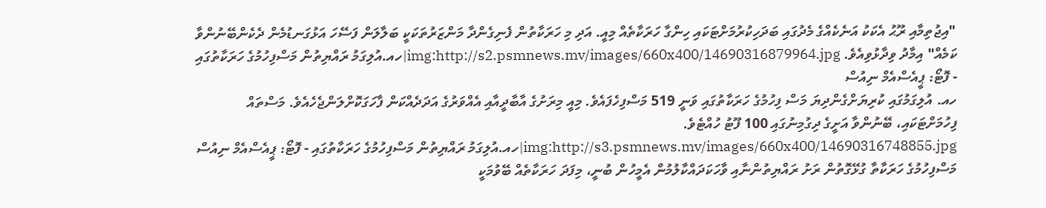"އިޖުތިމާއި ރޫޙު އެކަކު އަނެކެއްގެ މެދުގައި ބަދަހިކުރުމަށްޓަކައި ހިންގާ ހަރަކާތެއް މިއީ. އަދި މި ހަރަކާތުން ފެނިގެންދާ މަންޒަރުތަކަކީ ބަލާލަން ފަސޭހަ އަޅުގަނޑުމެން ދެކެންބޭނުންވާ ކަމެއް" އިމާދު ވިދާޅުވިއެވެ. img:http://s2.psmnews.mv/images/660x400/14690316879964.jpg|ހއ.އުލިގަމު ރައްޔިތުން މަސްފިހުމުގެ ހަރަކާތުގައި - ފޮޓޯ: ޕީއެސްއެމް ނިއުސް
ހއ. އުލިގަމުގައި ކުރިޔަށްގެންދިޔަ މަސް ފިހުމުގެ ހަރަކާތުގައި ވަނީ 519 މަސްފިހެފައެވެ. މިއީ މިރަށުގެ އާބާދީއާއި އެއްވަރުގެ އަދަދެއްކަން ފާހަގަކޮށްލަންޖެހެއެވެ. މަސްތައް ފިހުމަށްޓަކައި، ބޭނުންވާ އަށީގެ ދިގުމިނުގައި 100 ފޫޓު ހުއްޓެވެ. img:http://s3.psmnews.mv/images/660x400/14690316748855.jpg|ހއ.އުލިގަމު ރައްޔިތުން މަސްފިހުމުގެ ހަރަކާތުގައި - ފޮޓޯ: ޕީއެސްއެމް ނިއުސް
މަސްފިހުމުގެ ހަރަކާތާ ގުޅޭގޮތުން ރަށު ރައްޔިތުންނާއި ވާހަކަދައްކާލުމުން އެމީހުން ބުނީ، މިފަދަ ހަރަކާތެއް ބޭވުމަކީ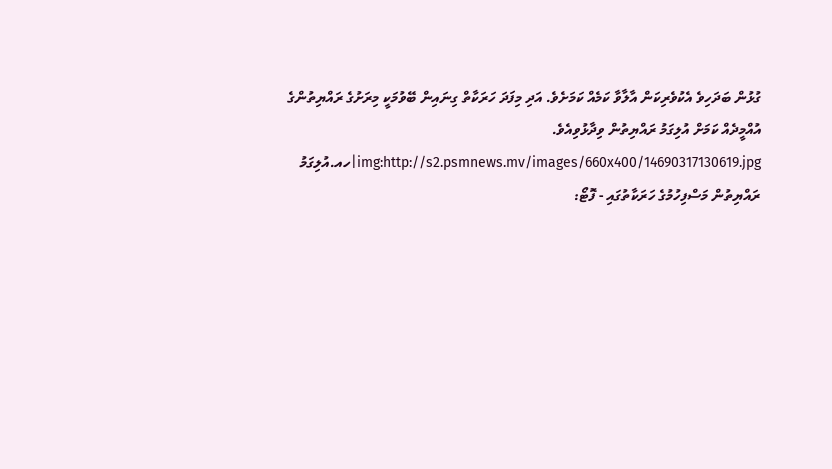ގުޅުން ބަދަހިވެ އެކުވެރިކަން އާލާވާ ކަމެއް ކަމަށެވެ. އަދި މިފަދަ ހަރަކާތް ގިނައިން ބޭވުމަކީ މިރަށުގެ ރައްޔިތުންގެ އުއްމީދެއް ކަމަށް އުލިގަމު ރައްޔިތުން ވިދާޅުވިއެވެ. img:http://s2.psmnews.mv/images/660x400/14690317130619.jpg|ހއ.އުލިގަމު ރައްޔިތުން މަސްފިހުމުގެ ހަރަކާތުގައި - ފޮޓޯ: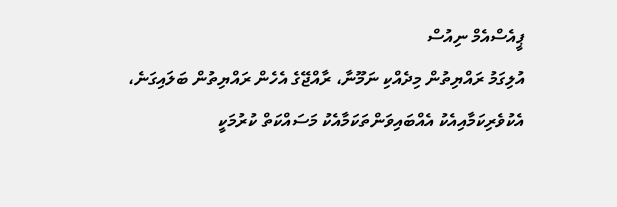ޕީއެސްއެމް ނިއުސް
އުލިގަމު ރައްޔިތުން މިދެއްކި ނަމޫނާ، ރާއްޖޭގެ އެހެން ރައްޔިތުން ބަލައިގަނެ، އެކުވެރިކަމާއިއެކު އެއްބައިވަންތަކަމާއެކު މަސައްކަތް ކުރުމަކީ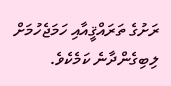ރަށުގެ ތަރައްޤީއާއި ހަމަޖެހުމަށް ލިބިގެންދާނެ ކަމެކެވެ.